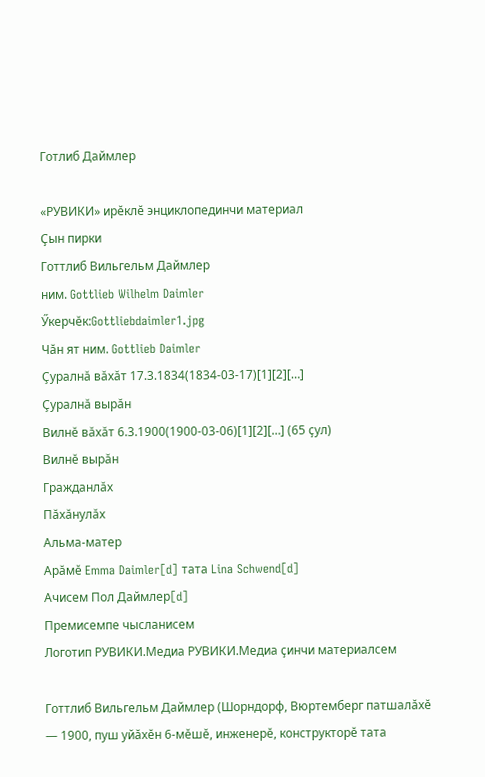Готлиб Даймлер

«РУВИКИ» ирӗклӗ энциклопединчи материал
Ҫын пирки
Готтлиб Вильгельм Даймлер
ним. Gottlieb Wilhelm Daimler
Ӳкерчĕк:Gottliebdaimler1.jpg
Чӑн ят ним. Gottlieb Daimler
Çуралнă вăхăт 17.3.1834(1834-03-17)[1][2][…]
Çуралнă вырăн
Вилнĕ вăхăт 6.3.1900(1900-03-06)[1][2][…] (65 ҫул)
Вилнĕ вырăн
Гражданлăх
Пăхăнулăх
Альма-матер
Арăмӗ Emma Daimler[d] тата Lina Schwend[d]
Ачисем Пол Даймлер[d]
Премисемпе чысланисем
Логотип РУВИКИ.Медиа РУВИКИ.Медиа ҫинчи материалсем

Готтлиб Вильгельм Даймлер (Шорндорф, Вюртемберг патшалӑхӗ — 1900, пуш уйӑхӗн 6-мӗшӗ, инженерӗ, конструкторӗ тата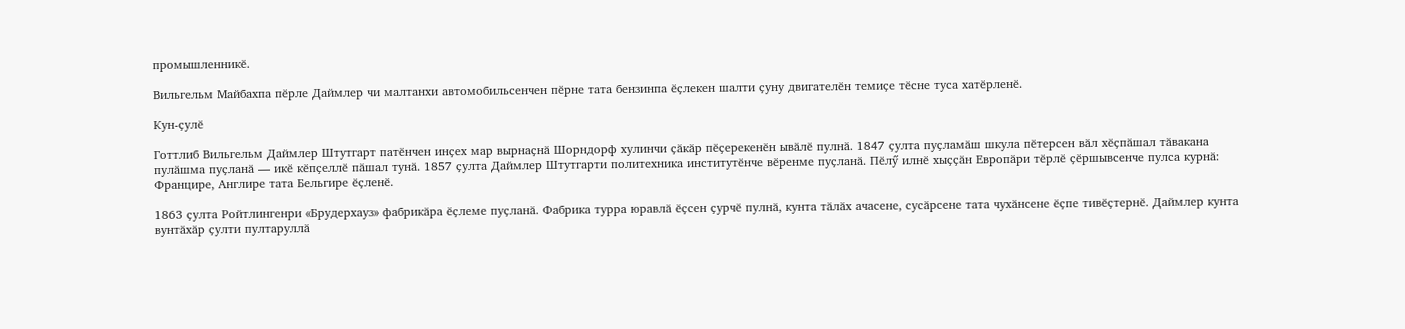промышленникӗ.

Вильгельм Майбахпа пӗрле Даймлер чи малтанхи автомобильсенчен пӗрне тата бензинпа ӗҫлекен шалти ҫуну двигателӗн темиҫе тӗсне туса хатӗрленӗ.

Кун-ҫулӗ

Готтлиб Вильгельм Даймлер Штутгарт патӗнчен инҫех мар вырнаҫнӑ Шорндорф хулинчи ҫӑкӑр пӗҫерекенӗн ывӑлӗ пулнӑ. 1847 ҫулта пуҫламӑш шкула пӗтерсен вӑл хӗҫпӑшал тӑвакана пулӑшма пуҫланӑ — икӗ кӗпҫеллӗ пӑшал тунӑ. 1857 ҫулта Даймлер Штутгарти политехника институтӗнче вӗренме пуҫланӑ. Пӗлӳ илнӗ хыҫҫӑн Европӑри тӗрлӗ ҫӗршывсенче пулса курнӑ: Францире, Англире тата Бельгире ӗҫленӗ.

1863 ҫулта Ройтлингенри «Брудерхауз» фабрикӑра ӗҫлеме пуҫланӑ. Фабрика турра юравлӑ ӗҫсен ҫурчӗ пулнӑ, кунта тӑлӑх ачасене, сусӑрсене тата чухӑнсене ӗҫпе тивӗҫтернӗ. Даймлер кунта вунтӑхӑр ҫулти пултаруллӑ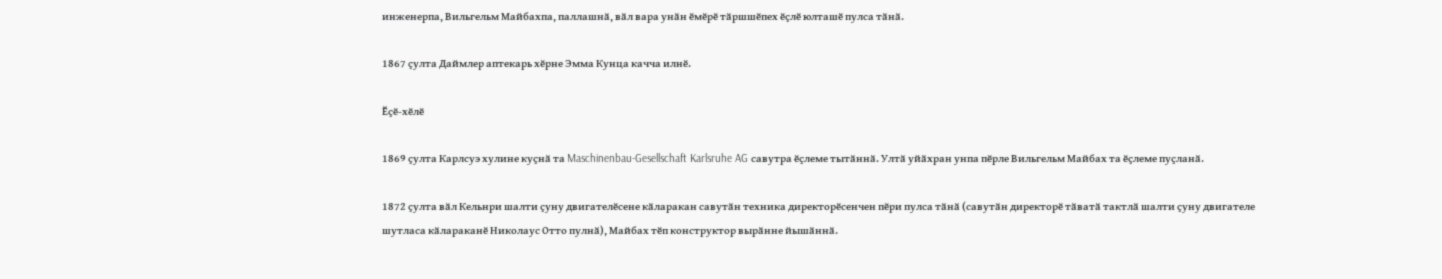инженерпа, Вильгельм Майбахпа, паллашнӑ, вӑл вара унӑн ӗмӗрӗ тӑршшӗпех ӗҫлӗ юлташӗ пулса тӑнӑ.

1867 ҫулта Даймлер аптекарь хӗрне Эмма Кунца качча илнӗ.

Ӗҫӗ-хӗлӗ

1869 ҫулта Карлсуэ хулине куҫнӑ та Maschinenbau-Gesellschaft Karlsruhe AG савутра ӗҫлеме тытӑннӑ. Ултӑ уйӑхран унпа пӗрле Вильгельм Майбах та ӗҫлеме пуҫланӑ.

1872 ҫулта вӑл Кельнри шалти ҫуну двигателӗсене кӑларакан савутӑн техника директорӗсенчен пӗри пулса тӑнӑ (савутӑн директорӗ тӑватӑ тактлӑ шалти ҫуну двигателе шутласа кӑлараканӗ Николаус Отто пулнӑ), Майбах тӗп конструктор вырӑнне йышӑннӑ.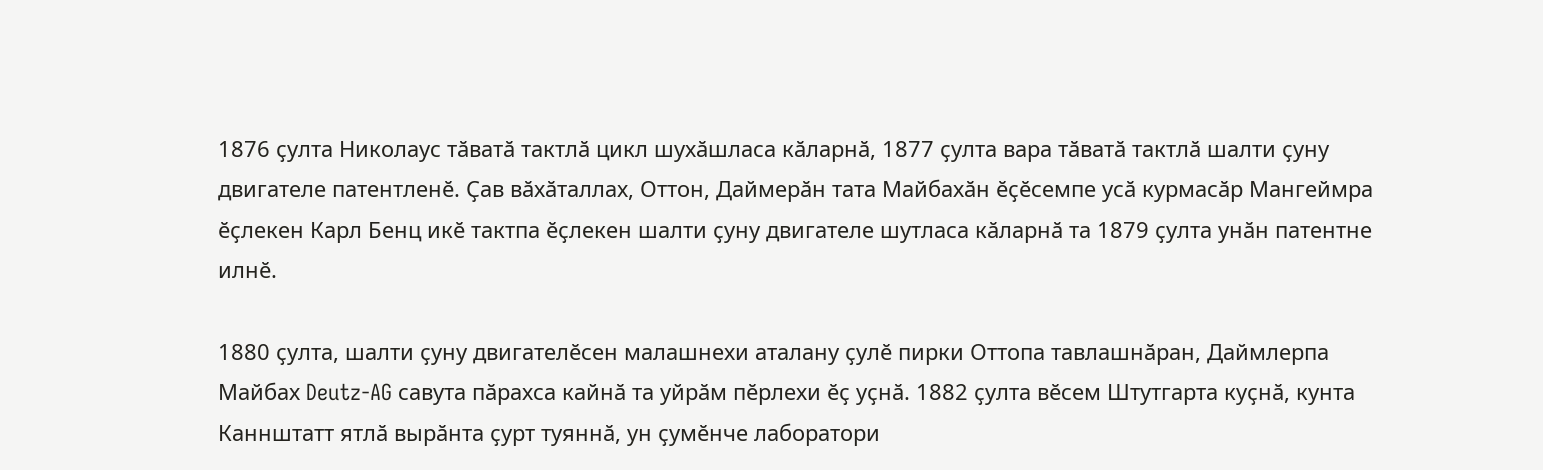1876 ҫулта Николаус тӑватӑ тактлӑ цикл шухӑшласа кӑларнӑ, 1877 ҫулта вара тӑватӑ тактлӑ шалти ҫуну двигателе патентленӗ. Ҫав вӑхӑталлах, Оттон, Даймерӑн тата Майбахӑн ӗҫӗсемпе усӑ курмасӑр Мангеймра ӗҫлекен Карл Бенц икӗ тактпа ӗҫлекен шалти ҫуну двигателе шутласа кӑларнӑ та 1879 ҫулта унӑн патентне илнӗ.

1880 ҫулта, шалти ҫуну двигателӗсен малашнехи аталану ҫулӗ пирки Оттопа тавлашнӑран, Даймлерпа Майбах Deutz-AG савута пӑрахса кайнӑ та уйрӑм пӗрлехи ӗҫ уҫнӑ. 1882 ҫулта вӗсем Штутгарта куҫнӑ, кунта Каннштатт ятлӑ вырӑнта ҫурт туяннӑ, ун ҫумӗнче лаборатори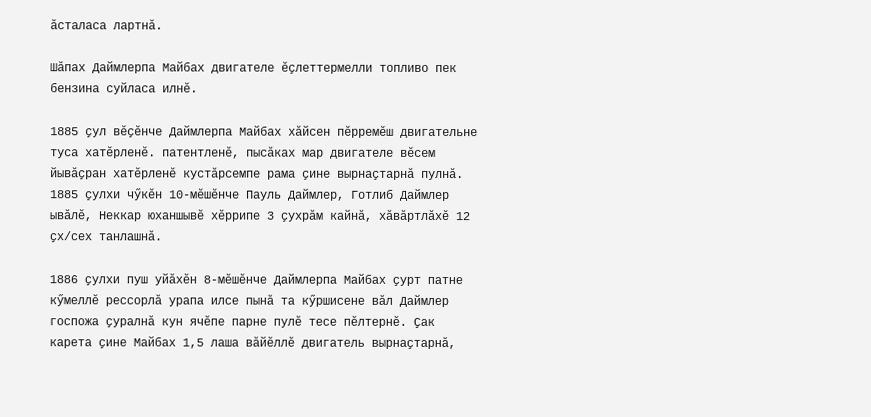ӑсталаса лартнӑ.

Шӑпах Даймлерпа Майбах двигателе ӗҫлеттермелли топливо пек бензина суйласа илнӗ.

1885 ҫул вӗҫӗнче Даймлерпа Майбах хӑйсен пӗрремӗш двигательне туса хатӗрленӗ. патентленӗ, пысӑках мар двигателе вӗсем йывӑҫран хатӗрленӗ кустӑрсемпе рама ҫине вырнаҫтарнӑ пулнӑ. 1885 ҫулхи чӳкӗн 10-мӗшӗнче Пауль Даймлер, Готлиб Даймлер ывӑлӗ, Неккар юханшывӗ хӗррипе 3 ҫухрӑм кайнӑ, хӑвӑртлӑхӗ 12 ҫх/сех танлашнӑ.

1886 ҫулхи пуш уйӑхӗн 8-мӗшӗнче Даймлерпа Майбах ҫурт патне кӳмеллӗ рессорлӑ урапа илсе пынӑ та кӳршисене вӑл Даймлер госпожа ҫуралнӑ кун ячӗпе парне пулӗ тесе пӗлтернӗ. Ҫак карета ҫине Майбах 1,5 лаша вӑйӗллӗ двигатель вырнаҫтарнӑ,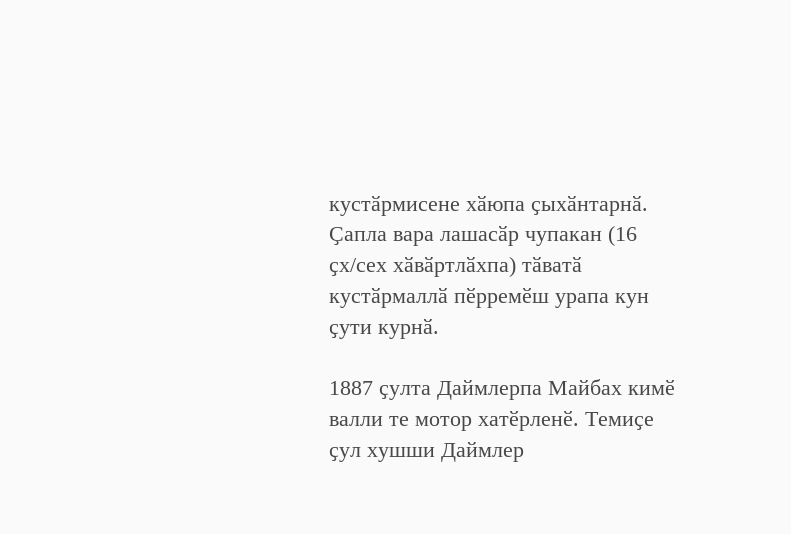кустӑрмисене хӑюпа ҫыхӑнтарнӑ. Ҫапла вара лашасӑр чупакан (16 ҫх/сех хӑвӑртлӑхпа) тӑватӑ кустӑрмаллӑ пӗрремӗш урапа кун ҫути курнӑ.

1887 ҫулта Даймлерпа Майбах кимӗ валли те мотор хатӗрленӗ. Темиҫе ҫул хушши Даймлер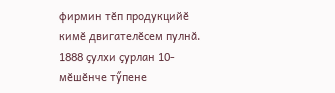фирмин тӗп продукцийӗ кимӗ двигателӗсем пулнӑ. 1888 ҫулхи ҫурлан 10-мӗшӗнче тӳпене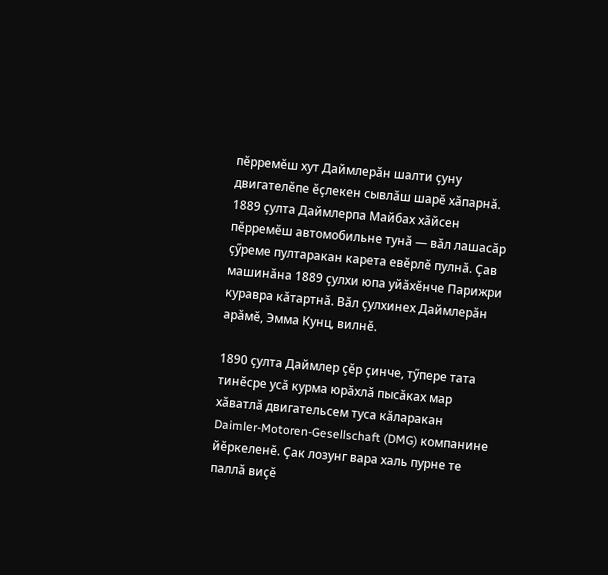пӗрремӗш хут Даймлерӑн шалти ҫуну двигателӗпе ӗҫлекен сывлӑш шарӗ хӑпарнӑ. 1889 ҫулта Даймлерпа Майбах хӑйсен пӗрремӗш автомобильне тунӑ — вӑл лашасӑр ҫӳреме пултаракан карета евӗрлӗ пулнӑ. Ҫав машинӑна 1889 ҫулхи юпа уйӑхӗнче Парижри куравра кӑтартнӑ. Вӑл ҫулхинех Даймлерӑн арӑмӗ, Эмма Кунц, вилнӗ.

1890 ҫулта Даймлер ҫӗр ҫинче, тӳпере тата тинӗсре усӑ курма юрӑхлӑ пысӑках мар хӑватлӑ двигательсем туса кӑларакан Daimler-Motoren-Gesellschaft (DMG) компанине йӗркеленӗ. Ҫак лозунг вара халь пурне те паллӑ виҫӗ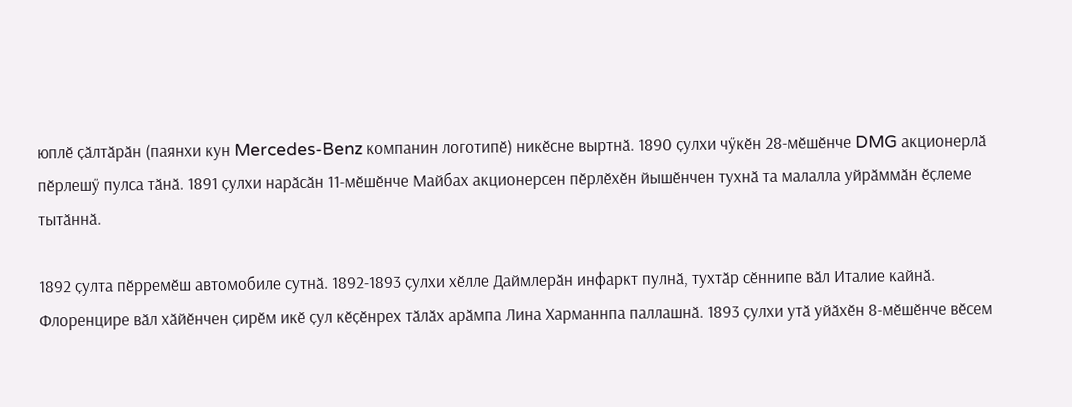юплӗ ҫӑлтӑрӑн (паянхи кун Mercedes-Benz компанин логотипӗ) никӗсне выртнӑ. 1890 ҫулхи чӳкӗн 28-мӗшӗнче DMG акционерлӑ пӗрлешӳ пулса тӑнӑ. 1891 ҫулхи нарӑсӑн 11-мӗшӗнче Майбах акционерсен пӗрлӗхӗн йышӗнчен тухнӑ та малалла уйрӑммӑн ӗҫлеме тытӑннӑ.

1892 ҫулта пӗрремӗш автомобиле сутнӑ. 1892-1893 ҫулхи хӗлле Даймлерӑн инфаркт пулнӑ, тухтӑр сӗннипе вӑл Италие кайнӑ. Флоренцире вӑл хӑйӗнчен ҫирӗм икӗ ҫул кӗҫӗнрех тӑлӑх арӑмпа Лина Харманнпа паллашнӑ. 1893 ҫулхи утӑ уйӑхӗн 8-мӗшӗнче вӗсем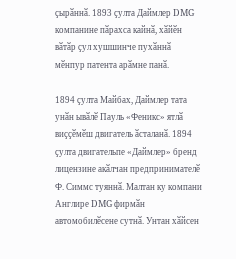ҫырӑннӑ. 1893 ҫулта Даймлер DMG компанине пӑрахса кайнӑ, хӑйӗн вӑтӑр ҫул хушшинче пухӑннӑ мӗнпур патента арӑмне панӑ.

1894 ҫулта Майбах, Даймлер тата унӑн ывӑлӗ Пауль «Феникс» ятлӑ виҫҫӗмӗш двигатель ӑсталанӑ. 1894 ҫулта двигательпе «Даймлер» бренд лицензине акӑлчан предпринимателӗ Ф. Симмс туяннӑ. Малтан ку компани Англире DMG фирмӑн автомобилӗсене сутнӑ. Унтан хӑйсен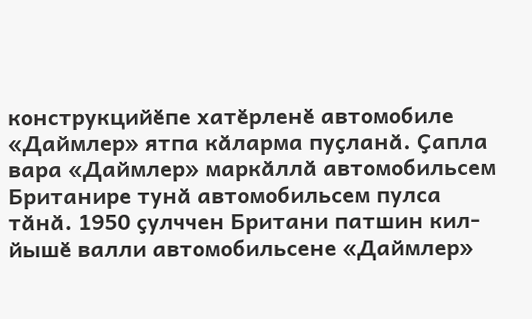конструкцийӗпе хатӗрленӗ автомобиле «Даймлер» ятпа кӑларма пуҫланӑ. Ҫапла вара «Даймлер» маркӑллӑ автомобильсем Британире тунӑ автомобильсем пулса тӑнӑ. 1950 ҫулччен Британи патшин кил-йышӗ валли автомобильсене «Даймлер»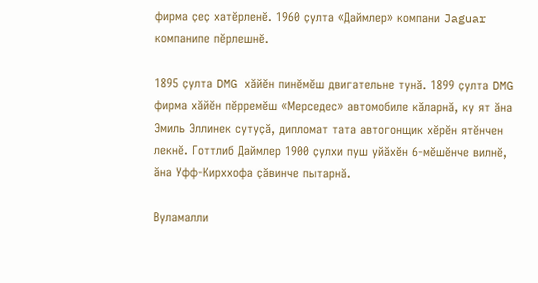фирма ҫеҫ хатӗрленӗ. 1960 ҫулта «Даймлер» компани Jaguar компанипе пӗрлешнӗ.

1895 ҫулта DMG хӑйӗн пинӗмӗш двигательне тунӑ. 1899 ҫулта DMG фирма хӑйӗн пӗрремӗш «Мерседес» автомобиле кӑларнӑ, ку ят ӑна Эмиль Эллинек сутуҫӑ, дипломат тата автогонщик хӗрӗн ятӗнчен лекнӗ. Готтлиб Даймлер 1900 ҫулхи пуш уйӑхӗн 6-мӗшӗнче вилнӗ, ӑна Уфф-Кирххофа ҫӑвинче пытарнӑ.

Вуламалли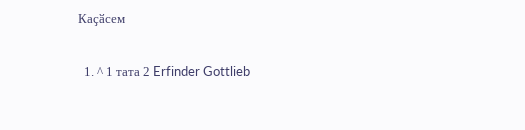Каҫӑсем

  1. ^ 1 тата 2 Erfinder Gottlieb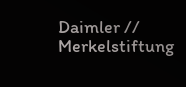Daimler // Merkelstiftung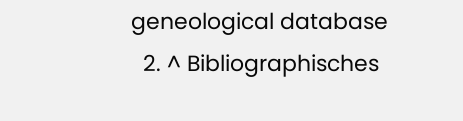geneological database
  2. ^ Bibliographisches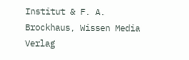Institut & F. A. Brockhaus, Wissen Media Verlag